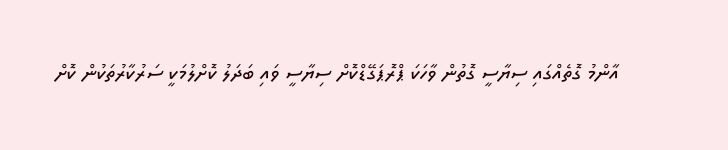އާންމު ގޮތެއްގައި ސިޔާސީ ގޮތުން ވާހަކަ ޕްރޮޕަގޭޑްކޮށް ސިޔާސީ ވައި ބަދަލު ކޮށްލުމަކީ ސަރުކާރުތަކުން ކޮށް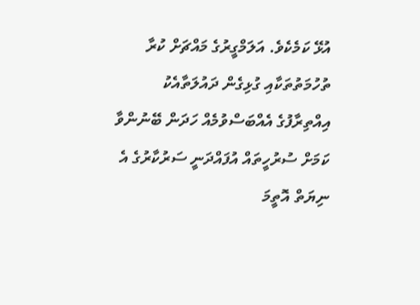އުޅޭ ކަމެކެވެ. އަލަމްގީރުގެ މައްޗަށް ކުރާ ތުހުމަތުތަކާއި ގުޅިގެން ދައުލަތާއެކު އިއްތިރާފުގެ އެއްބަސްވުމެއް ހަދަން ބޭނުންވާ ކަމަށް ސުރުހީތައް އުފައްދަނީ ސަރުކާރުގެ އެ ނިޔަތް އޮތީމަ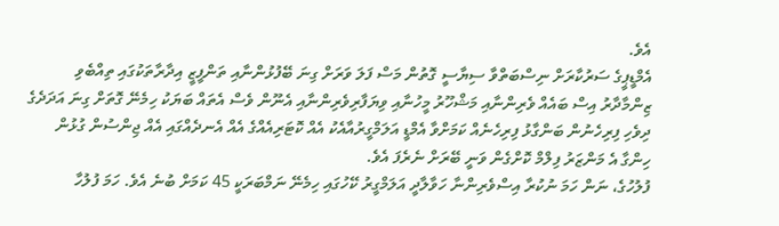އެވެ.
އެމްޑީޕީގެ ސަރުކާރަށް ނިސްބަތްވާ ސިޔާސީ ގޮތުން މަސް ފަލަ ވަރަށް ގިނަ ބޭފުޅުންނާއި ތަންފީޒީ އިދާރާތަކުގައި ތިއްބެވި ޒިންމާދާރު އިސް ބައެއް ވެރިންނާއި މަޝްހޫރު މީހުނާއި ވިޔަފާރިވެރިންނާއި އެނޫން ވެސް އެތައް ބަޔަކު ހިމެނޭ ގޮތަށް ގިނަ އަދަދެގެ ދިވެހި ފިރިހެނުން ބަންގާޅު ފިރިހެނެއް ކަމަށްވާ އެމްޑީ އަލަމްގީރުއާއެކު އެއް ކޮޓަރިއެއްގެ އެއް އެނދެއްގައި އެއް ޖިންސުން ގުޅުން ހިންގާ އެ މަންޒަރު ފިލްމް ކޮށްގެން ވަނީ ބޭރަށް ނެރެފަ އެވެ.
ފުލުހުގެ، ނަން ހަމަ ނުކުރާ އިސްވެރިންނާ ހަވާލާދީ އަލަމްގީރު ކޭހުގައި ހިމެނޭ ނަމްބަރަކީ 45 ކަމަށް ބުނެ އެވެ. ހަމަ ފުލުހާ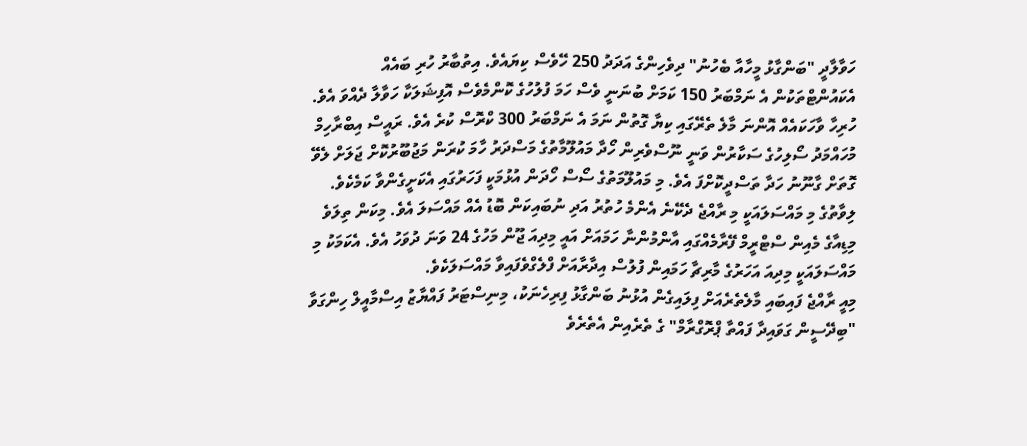ހަވާލާދީ "ބަންގާޅު މީހާއާ ބެހުނު" ދިވެހިންގެ އަދަދު 250 ހޭވެސް ކިޔައެވެ. އިތުބާރު ހުރި ބައެއް އެކައުންޓްތަކުން އެ ނަމްބަރު 150 ކަމަށް ބުނަނީ ވެސް ހަމަ ފުލުހުގެ ކޮންމެވެސް އޮފިޝަލަކާ ހަވާލާ ދެއްވަ އެވެ. ހުރިހާ ވާހަކައެއް އޮންނަ މާލެ ތެރޭގައި ކިޔާ ގޮތުން ނަމަ އެ ނަމްބަރު 300 ކްރޮސް ކުރެ އެވެ. ރައީސް އިބްރާހިމް މުހައްމަދު ސޯލިހުގެ ސަކާރުން ވަނީ ނޫސްވެރިން ހޯދާ މައުލޫމާތުގެ މަސްދަރު ހާމަ ކުރަން މަޖުބޫރުކޮށް ޖަލަށް ލެވޭ ގޮތަށް ގާނޫނު ހަދާ ތަސްދީކޮށްފަ އެވެ. މި މައުލޫމަތުގެ ސޯސް ހޯދަން އުޅުމަކީ ފަހަރުގައި އެކަށީގެންވާ ކަމެކެވެ.
ލިވާތުގެ މި މައްސަލައަކީ މި ރާއްޖެ ދެކޭނެ އެންމެ ހުތުރު އަދި ނުބައިކަން ބޮޑު އެއް މައްސަލަ އެވެ. މިކަން ތިލަވެ މިޑިއާގެ މެއިން ސްޓްރީމް ފޭރާމެއްގައި އާންމުންނާ ހަމައަށް އައީ މިދިއަ ޖޫން މަހުގެ 24 ވަނަ ދުވަހު އެވެ. އެކަމަކު މި މައްސަލައަކީ މިދިއަ އަހަރުގެ މާރިޗާ ހަމައިން ފުލުސް އިދާރާއަށް ފްލެގްވެފައިވާ މައްސަލަކެވެ.
މިއީ ރާއްޖެ ފައިބައި މާލެތެރެއަށް ފިލައިގެން އުޅުނު ބަންގާޅު ފިރިހެނަކު، މިނިސްޓަރު ފައްޔާޒު އިސްމާއީލް ހިންގަވާ "ބިދޭސީން ގަވައިދާ ފައްތާ ޕްރޮގްރާމް" ގެ ތެރެއިން އެތެރެވެ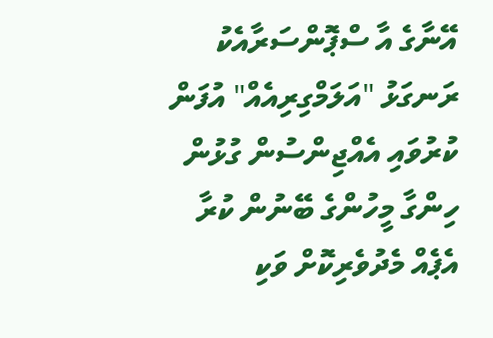އޭނާގެ އާ ސްޕޮންސަރާއެކު ރަނގަޅު "އަލަމްގިރިއެއް" އުފަން ކުރުވައި އެއްޖިންސުން ގުޅުން ހިންގާ މީހުންގެ ބޭނުން ކުރާ އެޕެއް މެދުވެރިކޮށް ވަކި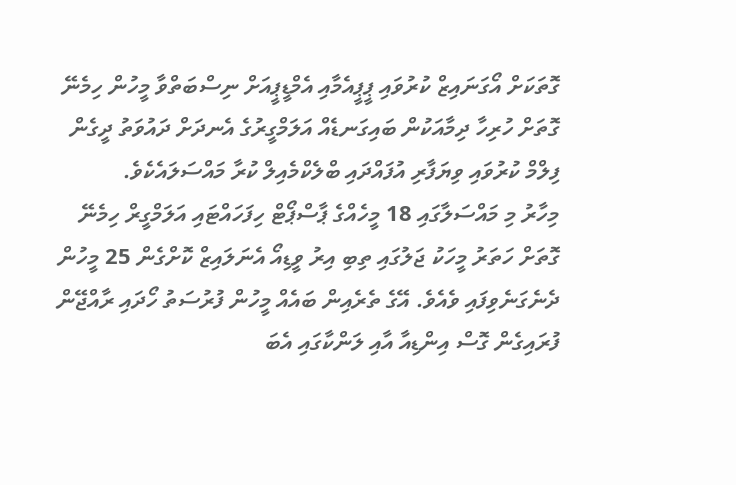ގޮތަކަށް އޯގަނައިޒް ކުރުވައި ޕީޕީއެމާއި އެމްޑީޕީއަށް ނިސްބަތްވާ މީހުން ހިމެނޭ ގޮތަށް ހުރިހާ ދިމާއަކުން ބައިގަނޑެއް އަލަމްގީރުގެ އެނދަށް ދައުވަތު ދީގެން ފިލްމް ކުރުވައި ވިޔަފާރި އުފައްދައި ބްލެކްމެއިލް ކުރާ މައްސަލައެކެވެ.
މިހާރު މި މައްސަލާގައި 18 މީހެއްގެ ޕާސްޕޯޓް ހިފަހައްޓައި އަލަމްގީރް ހިމެނޭ ގޮތަށް ހަތަރު މީހަކު ޖަލުގައި ތިބި އިރު ވީޑިއޯ އެނަލައިޒް ކޮށްގެން 25 މީހުން ދެނެގަނެވިފައި ވެއެވެ. އޭގެ ތެރެއިން ބައެއް މީހުން ފުރުސަތު ހޯދައި ރާއްޖޭން ފުރައިގެން ގޮސް އިންޑިއާ އާއި ލަންކާގައި އެބަ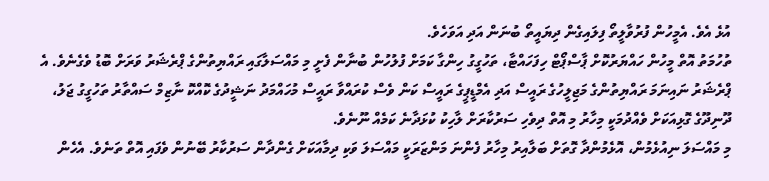އުޅެ އެވެ. އެމީހުން ފުރުވާލީތޯ ފިލައިގެން ދިޔައީތޯ ބުނަން އަދި އަވަހެވެ.
ތުހުމަތު އޮތް މީހުން ހައްޔަރުކޮށް ޕާސްޕޯޓް ހިފަހައްޓާ، ތަހުގީގު ހިންގާ ކަމަށް ފުލުހުން ބުނާން ފެށީ މި މައްސަލާގައި ރައްޔިތުންގެ ޕްރެޝަރު ވަރަށް ބޮޑު ވެގެނެވެ. އެ ޕްރެޝަރު ނައިނަމަ ރައްޔިތުންގެ މަޖިލީހުގެ ރައީސް އަދި އެމްޑީޕީގެ ރައީސް ކަން ވެސް ކުރައްވާ ރައީސް މުހައްމަދު ނަޝީދުގެ ކޮއްކޮ ނާޒިމް ސައްތާރު ތަހުގީގު ޖަލު، ދޫނިދޫގެ ގޮޅިއަކަށް ވެއްދުމަކީ މިހާރު މި އޮތް ދިވެހި ސަރުކާރަށް ލާހިކު ކުޅަދާނެ ކަމެއް ނޫނެވެ.
މި މައްސަލަ ނިއުޅެމުން، އޮޅެމުންދާ ގޮތަށް ބަލާއިރު މިހާރު ފެންނަ މަންޒަރަކީ މައްސަލަ ވަކި ދިމާއަކަށް ގެންދާން ސަރުކާރު ބޭނުން ވެފައި އޮތް ތަނެވެ. އެހެން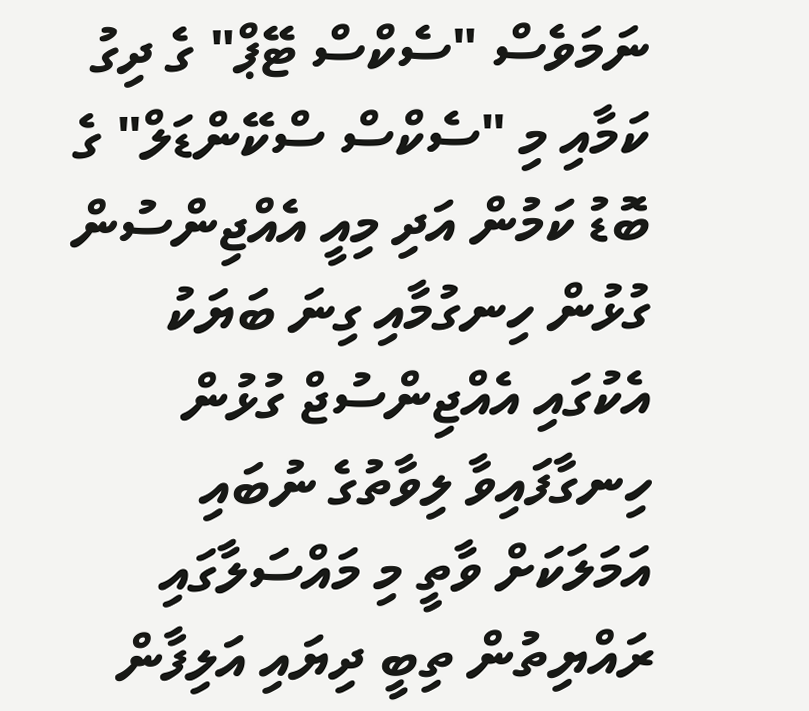ނަމަވެސް "ސެކްސް ޓޭޕް" ގެ ދިގު ކަމާއި މި "ސެކްސް ސްކޭންޑަލް" ގެ ބޮޑު ކަމުން އަދި މިއީ އެއްޖިންސުން ގުޅުން ހިނގުމާއި ގިނަ ބަޔަކު އެކުގައި އެއްޖިންސުޖް ގުޅުން ހިނގާފައިވާ ލިވާތުގެ ނުބައި އަމަލަކަށް ވާތީ މި މައްސަލާގައި ރައްޔިތުން ތިބީ ދިޔައި އަލިފާން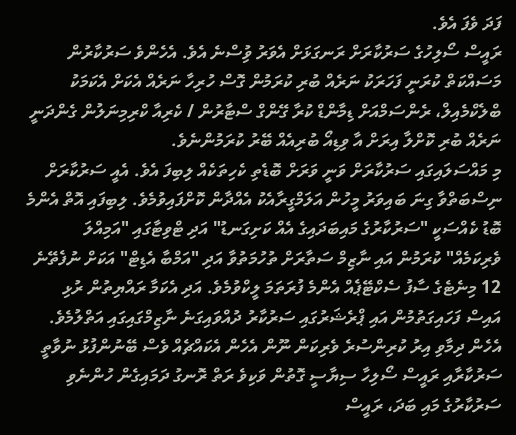ފަދަ ވެފަ އެވެ.
ރައީސް ސޯލިހުގެ ސަރުކާރަށް ރަނގަޅަށް އެވަރު ވިުސްނެ އެވެ. އެހެންވެ ސަރުކާރުން މަސައްކަތް ކުރަނީ ފަހަރަކު ނަރެއް ބުރި ކުރަމުން ގޮސް ހުރިހާ ނަރެއް އެކަށް އެކަމަކު ބްލެކްމެއިލް، ރެންސަމްއަށް ޑިމާންޑް ކުރާ ގޭންގް ސްޓާރުން / ކެރިއާ ކްރިމިނަލުން ގެންދަނީ ނަރެއް ބުރި ކޮށްލާ އިރަށް އާ ވިޑިއޯ ބުރިއެއް ބޭރު ކުރަމުންނެވެ.
މި މައްސަލައިގައި ސަރުކާރަށް ވަނީ ވަރަށް ބޮޑެތި ކެހިތަކެއް ލިބިފަ އެވެ. އެއީ ސަރުކާރަށް ނިސްބަތްވާ ގިނަ ބައިވަރު މީހުން އަލަމްގީރާއެކު އެއްދާން ކޮށްފައިވުމެވެ. ލިބިފައި އޮތް އެންމެ ބޮޑު ކެއްސަކީ "ސަރުކާރުގެ މައިބަދައިގެ އެއް ކަށިގަނޑު" އަދި ޓްވިޓާގައި "އަމިއްލަ ވެރިކަމެއް" ކުރަމުން އައި ނާޒިމް ސަތާރަށް ތުހުމަތުވާ އަދި "އަމްބާ އެޑިޓް" އަކަށް ނުފެތޭނެ 12 މިނެޓެގެ ސާފު ސެކްޓޭޕެއް އެންމެ ފުރަތަމަ ލީކްވުމެވެ. އަދި އެކަމާ ރައްޔިތުން ރުޅި އައިސް ފަހައިގަތުމުން އައި ޕްރެޝަރުގައި ސަރުކާރު ދުއްވައިގަނެ ނާޒިމްގައިގައި އަތްލުމެވެ. އެހެން ދިމާވި އިރު ކުރިންސުރެ ވެރިކަން ނޫން އެހެން އެކައްޗެއް ވެސް ބޭނުންފުޅު ނުވާތީ ސަރުކާރާއި ރައީސް ސޯލިހާ ސިޔާސީ ގޮތުން ވަކިވެ ރަތް ރޮނގު ދަމައިގެން ހުންނެވި ސަރުކާރުގެ މައި ބަދަ، ރައީސް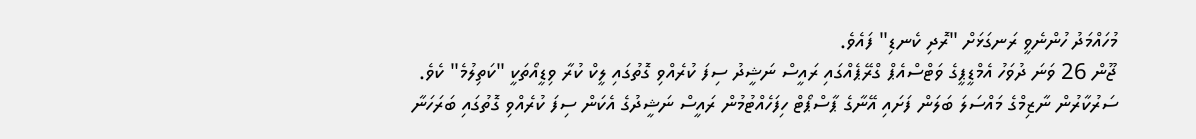މުހައްމަދު ހުންނެވީ ރަނގަޅަށް "ރޮދި ކެނޑި" ފައެވެ.
ޖޫން 26 ވަނަ ދުވަހު އެމްޑީޕީގެ ވަޓްސްއެޕް ގްރޭޕެއްގައި ރައީސް ނަޝީދު ސިފަ ކުރެއްވި ގޮތުގައި ލީކް ކުރާ ވިޑީއޯތަކީ "ކަތިލުމެ" ކެވެ.
ސަރުކާރުން ނާޒިމްގެ މައްސަލަ ބަލަން ފަށައި އޭނާގެ ޕާސްޕޯޓް ހިފަހެއްޓުމުން ރައީސް ނަޝީދުގެ އެކަން ސިފަ ކުރެއްވި ގޮތުގައި ބަރަހަނާ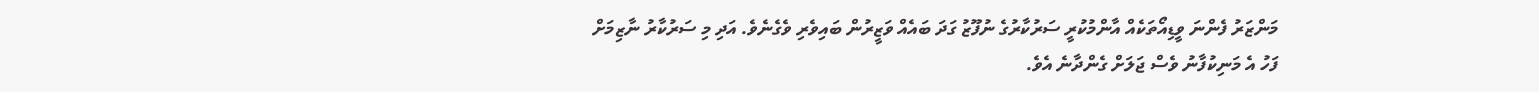މަންޒަރު ފެންނަ ވީޑިއޯތަކެއް އާންމުކުރީ ސަރުކާރުގެ ނުފޫޒު ގަދަ ބައެއް ވަޒީރުން ބައިވެރި ވެގެނެވެ. އަދި މި ސަރުކާރު ނާޒިމަށް ފަހު އެ މަނިކުފާނު ވެސް ޖަލަށް ގެންދާނެ އެވެ.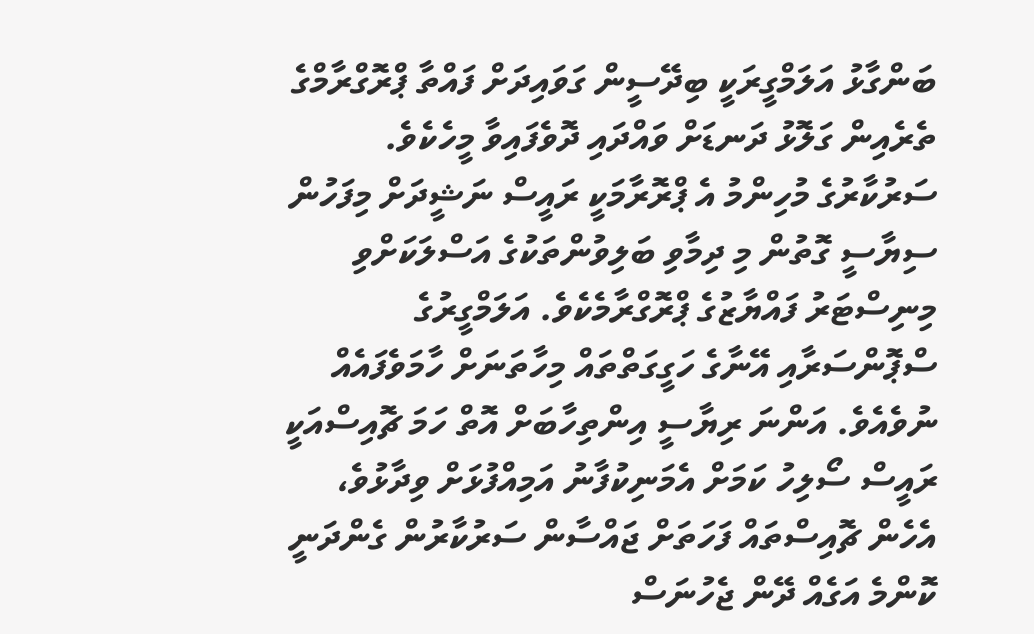ބަންގާޅު އަލަމްގީރަކީ ބިދޭސީން ގަވައިދަށް ފައްތާ ޕްރޮގްރާމްގެ ތެރެއިން ގަލޮޅު ދަނޑަށް ވައްދައި ދޮވެފައިވާ މީހެކެވެ. ސަރުކާރުގެ މުހިންމު އެ ޕްރޮރާމަކީ ރައީސް ނަޝީދަށް މިފަހުން ސިޔާސީ ގޮތުން މި ދިމާވި ބަލިވުންތަކުގެ އަސްލަކަށްވި މިނިސްޓަރު ފައްޔާޒުގެ ޕްރޮގްރާމެކެވެ. އަލަމްގީރުގެ ސްޕޮންސަރާއި އޭނާގެ ހަގީގަތްތައް މިހާތަނަށް ހާމަވެފައެއް ނުވެއެވެ. އަންނަ ރިޔާސީ އިންތިހާބަށް އޮތް ހަމަ ޗޮއިސްއަކީ ރައީސް ސޯލިހު ކަމަށް އެމަނިކުފާނު އަމިއްފުޅަށް ވިދާޅުވެ، އެހެން ޗޮއިސްތައް ފަހަތަށް ޖައްސާން ސަރުކާރުން ގެންދަނީ ކޮންމެ އަގެއް ދޭން ޖެހުނަސް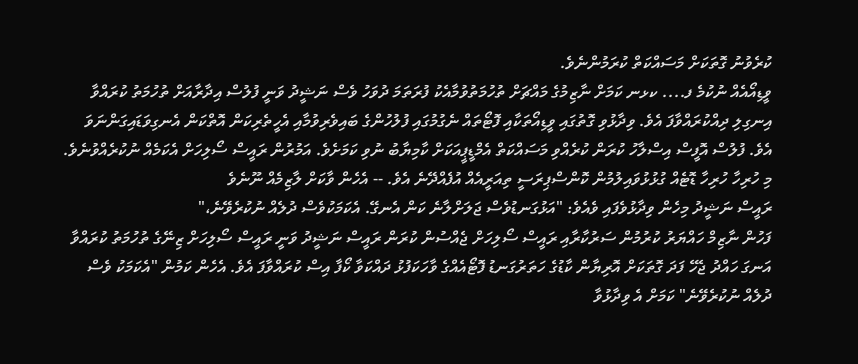ކުރެވުނު ގޮތަކަށް މަސައްކަތް ކުރަމުންނެވެ.
ވީޑިއޯއެއް ނުކުމެ ފ.... ކޅނ ކަމަށް ނާޒިމުގެ މައްޗަށް ތުހުމަތުވުމާއެކު ފުރަތަމަ ދުވަހު ވެސް ނަޝީދު ވަނީ ފުލުސް އިދާރާއަށް ތުހުމަތު ކުރައްވާ އިނގިލި ދިއްކުރައްވާފަ އެވެ. ވިދާޅުވި ގޮތުގައި ވީޑިއޯތަކާއި ފޮޓޯތައް ނެގުމުގައި ފުލުހުންގެ ބައިވެރިވުމާއި އެހީތެރިކަން އޮތްކަން އެނގިވަޑައިގަންނަވަ އެވެ. ފުލުސް އޮފީސް އިސްލާހު ކުރަން ކުރެއްވި މަސައްކަތް އެމްޑީޕީއަކަށް ކާމިޔާބު ނުވި ކަމަށެވެ. އަމުރުން ރައީސް ސޯލިހަށް އެކަމެއް ނުކުރެއްވުނެވެ.
މި ހުރިހާ ހުރިހާ ޑޮޓެއް ގުޅުޅުވައިލުމުން ކޮންސްޕިރަސީ ތިއަރީއެއް އުފެއްދޭނެ އެވެ. -- އެހެން ވާކަށް ލާޒިމެއް ނޫނެވެ
ރައީސް ނަޝީދު މިހެން ވިދާޅުވެފައި ވެއެވެ: "އަޅުގަނޑުވެސް ޖަލަށްލާނެ ކަން އެނގޭ. އެކަމަކުވެސް ދުލެއް ނުކުރެވޭނެ،"
ފަހުން ނާޒިމް ހައްޔަރު ކުރުމުން ސަރުކާރާއި ރައީސް ސޯލިހަށް ޖެއްސުން ކުރަން ރައީސް ނަޝީދު ވަނީ ރައީސް ސޯލިހަށް ޒިނޭގެ ތުހުމަތު ކުރައްވާ އަނގަ ހައްދު ޖެހޭ ފަދަ ގޮތަކަށް އޮރިޔާން ކާޑުގެ ހަތަރުގަނޑު ފޮޓޯއެއްގެ ވާހަކަފުޅު ދައްކަވާ ކޯފާ އިސް ކުރައްވާފަ އެވެ. އެހެން ކަމުން "އެކަމަކު ވެސް ދުލެއް ނުކުރެވޭނެ" ކަމަށް އެ ވިދާޅުވާ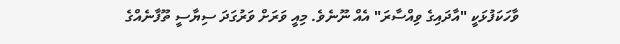ވާހަކަފުޅަކީ "އާދައިގެ ވިއްސާރަ" އެއް ނޫނެވެ. މިއީ ވަރަށް ވަރުގަދަ ސިޔާސީ ތޫފާނެއްގެ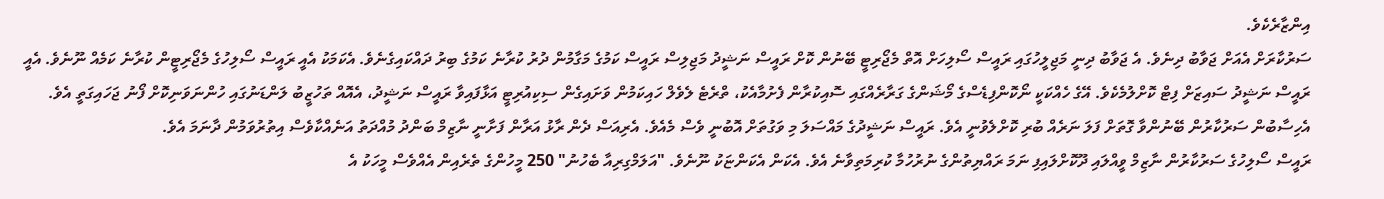އިންޒާރެކެވެ.
ސަރުކާރަށް އެއަށް ޖަވާބު ދިނެވެ. އެ ޖަވާބު ދިނީ މަޖިލީހުގައި ރައީސް ސޯލިހަށް އޮތް މެޖޯރިޓީ ބޭނުން ކޮށް ރައީސް ނަޝީދު މަޖިލިސް ރައީސް ކަމުގެ މަގާމުން ދުރު ކުރާނެ ކަމުގެ ބިރު ދައްކައިގެނެވެ. އެކަމަކު އެއީ ރައީސް ސޯލިހުގެ މެޖޯރިޓީން ކުރާނެ ކަމެއް ނޫނެވެ. އެއީ ރައީސް ނަޝީދު ސައިޒަށް ފިޓް ކޮށްލުމެކެވެ. އޭގެ ހެއްކަކީ ނޯކޮންފިޑެސްގެ މޯޝަންގެ ގަރާރެއްގައި ސޮއިކުރާން ފެށުމާއެކު، ތްރެޓެ ލެވެލް ހައިކަމުން ވަށައިގެން ސިކިއުރިޓީ އަޅާފައިވާ ރައީސް ނަޝީދު، އެއޮއް ތަހުޒީބު ލަންޑަނުގައި ހުންނަވަނިކޮށް ފޯނު ޖަހައިގަތީ އެވެ. އެހިސާބުން ސަރުކާރުން ބޭނުންވާ ގޮތަށް ފަލަ ނަރެއް ބުރި ކޮށްލެވުނީ އެވެ. ރައީސް ނަޝީދުގެ މައްސަލަ މި ވަގުތަށް އޮބުނީ ވެސް މެއެވެ. އެރިއަސް ދެން ރާޅު އަރާން ފަށާނީ ނާޒިމް ބަންދު މުއްދަތު އަނެއްކާވެސް އިތުރުވަމުން ދާނަމަ އެވެ.
ރައީސް ސޯލިހުގެ ސަރުކާރުން ނާޒިމް ވީއްލައި ދޫކޮށްލައިފި ނަމަ ރައްޔިތުންގެ ނުރުހުމާ ކުރިމަތިވާނެ އެވެ. އެކަން އެކަންޏަކު ނޫނެވެ. "އަލަމްގިރިއާ ބެހުނު" 250 މީހުންގެ ތެރެއިން އެއްވެސް މީހަކު އެ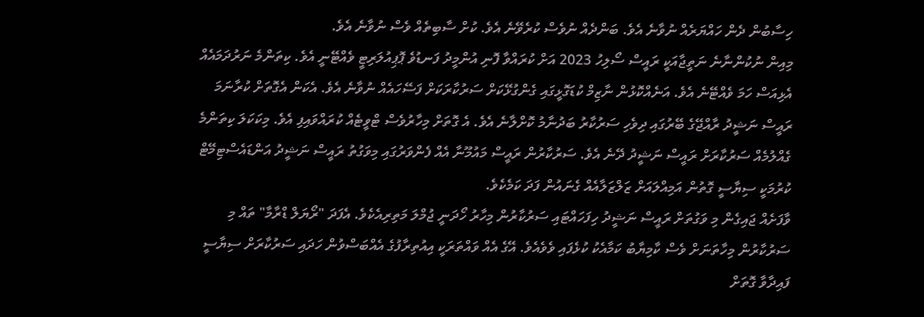ހިސާބުން ދެން ހައްޔަރެއް ނުވާނެ އެވެ. ބަންދެއް ނުވެސް ކުރެވޭނެ އެވެ. ކުށް ސާބިތެއް ވެސް ނުވާނެ އެވެ.
މިއިން ނުކުންނާނެ ނަތީޖާއަކީ ރައީސް ސޯލިހު 2023 އަށް ކުރައްވާ ފޮނި އުންމީދު ފަނޑުވެ ޕޮޕިއުލަރިޓީ ވެއްޓޭނީ އެވެ. ކިތަންމެ ނަރުދަމައެއް އެޅިއަސް ހަމަ ވެއްޓޭނެ އެވެ. އަނެއްކޮޅުން ނާޒިމް ކުޑަގޮޅީގައި ގެންގުޅޭކަށް ސަރުކާރަކަށް ފަސޭހައެއް ނުވާނެ އެވެ. އެކަން އެގޮތަށް ކުރާނަމަ ރައީސް ނަޝީދު ރާއްޖޭގެ ބޭރުގައި ދިވެހި ސަރުކާރު ބަދުނާމު ކޮށްލާނެ އެވެ. އެ ގޮތަށް މިހާރުވެސް ޓްވީޓެއް ކުރައްވައިފި އެވެ. މިކަކަލަ ކިތަންމެ ގެއްލުމެއް ސަރުކާރަށް ރައީސް ނަޝީދު ދޭނެ އެވެ. ސަރުކާރުން ރައީސް މައުމޫނާ އެއް ފެންވަރުގައި މިވަގުތު ރައީސް ނަޝީދު އަންޑައެސްޓިމޭޓް ކުރުމަކީ ސިޔާސީ ގޮތުން އަމިއްލައަށް ޒަލްޒަލާއެއް ގެނައުން ފަދަ ކަމެކެވެ.
ވާފަށެއް ޖައިގެން މި ވަގުތަށް ރައީސް ނަޝީދު ހިފަހައްޓައި ސަރުކާރުން މިހާރު ހޯދަނީ ޖުމްލަ މަތިރިއެކެވެ. އެފަދަ "ރޯޔަލް ޑްރާމާ" ތައް މި ސަރުކާރުން މިހާތަނަށް ވެސް ކާމިޔާބު ކަމާއެކު ކުޅެފައި ވެވެއެވެ. އޭގެ އެއް ވައްތަރަކީ އިއުތިރާފުގެ އެއްބަސްވުން ހަދައި ސަރުކާރަށް ސިޔާސީ ފައިދާވާ ގޮތަށް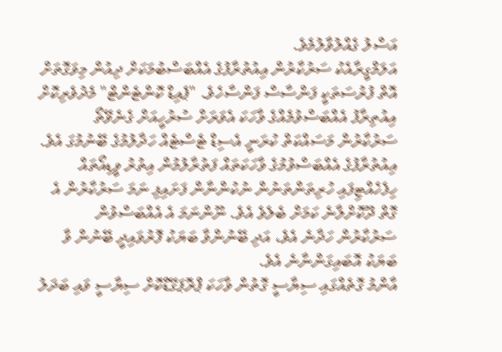އަސްލު ގެއްލުވާލުމެވެ.
އަލަމްގީރާއެކު ސަރުކާރުން އިއުތުރާފުގެ އެއްބަސްބުމަކަށް ދިއުން މިވަގޮތަށް އޮތް ފުރުސަތަކީ ފަންސާސް ފަންސާހެވެ. "ޕެއިޑް ކޮންޓެންޓް" މެދުވެރިކޮށް އިއުތިރާފު އެއްބަސްވުމެއްގެ ވާހަކަ އެވަރަށް ސުރުހީއަށް ގެނެވޭތޯ ސަރުކާރުން މަސައްކަތް ކުރަނީ އެސިޑް ޓެސްޓެއް ހަދާލުމުގެ ބޭނުމުގަ އެވެ. އިއުތުރާފުގެ އެއްބަސްވުމުގެ ވާހަކަތައް ފަތުރާލުމުން އިތުރު ވީޑިއޯތައް ހިފެހެއްޓިފައި ހުރިތަންތަނުން ނުކުންނާން ފަށައިފި ނަމަ ސަރުކާރުން އެ ގޮތް ދޫކޮށްލާނެ ކަމަށް ބެލެވެ އެވެ. ނޫންނަމަ އެ އެއްބަސްވުން ސަރުކާރުން ހަދާނެ އެވެ، އަދި ބޭނުންވާ ބަޔަކު ފޮރުވައިދީ ބޭނުން ވާ ބަޔަކު އޮބައިގަންނާނެ އެވެ.
އާންމު ގޮތެއްގައި ސިޔާސީ ގޮތުން ވާހަކަ ޕްރޮޕަގޭޑްކޮށް ސިޔާސީ ވައި ބަދަލު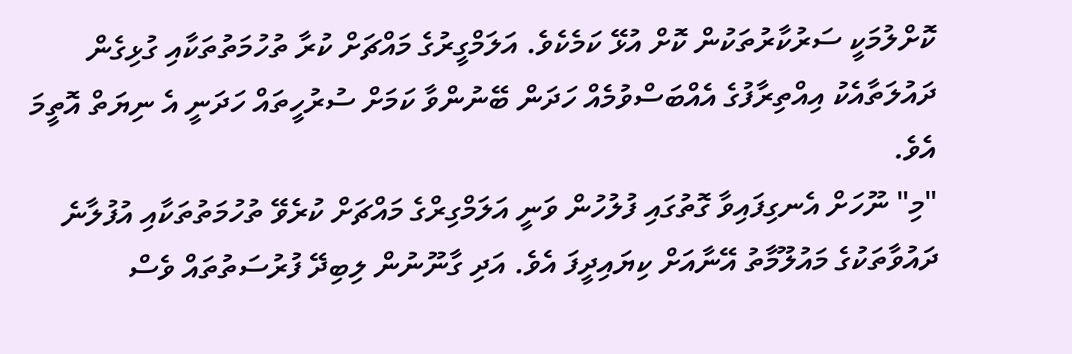ކޮށްލުމަކީ ސަރުކާރުތަކުން ކޮށް އުޅޭ ކަމެކެވެ. އަލަމްގީރުގެ މައްޗަށް ކުރާ ތުހުމަތުތަކާއި ގުޅިގެން ދައުލަތާއެކު އިއްތިރާފުގެ އެއްބަސްވުމެއް ހަދަން ބޭނުންވާ ކަމަށް ސުރުހީތައް ހަދަނީ އެ ނިޔަތް އޮތީމަ އެވެ.
"މި" ނޫހަށް އެނގިފައިވާ ގޮތުގައި ފުލުހުން ވަނީ އަލަމްގިރްގެ މައްޗަށް ކުރެވޭ ތުހުމަތުތަކާއި އުފުލާނެ ދައުވާތަކުގެ މައުލޫމާތު އޭނާއަށް ކިޔައިދީފަ އެވެ. އަދި ގާނޫނުން ލިބިދޭ ފުރުސަތުތައް ވެސް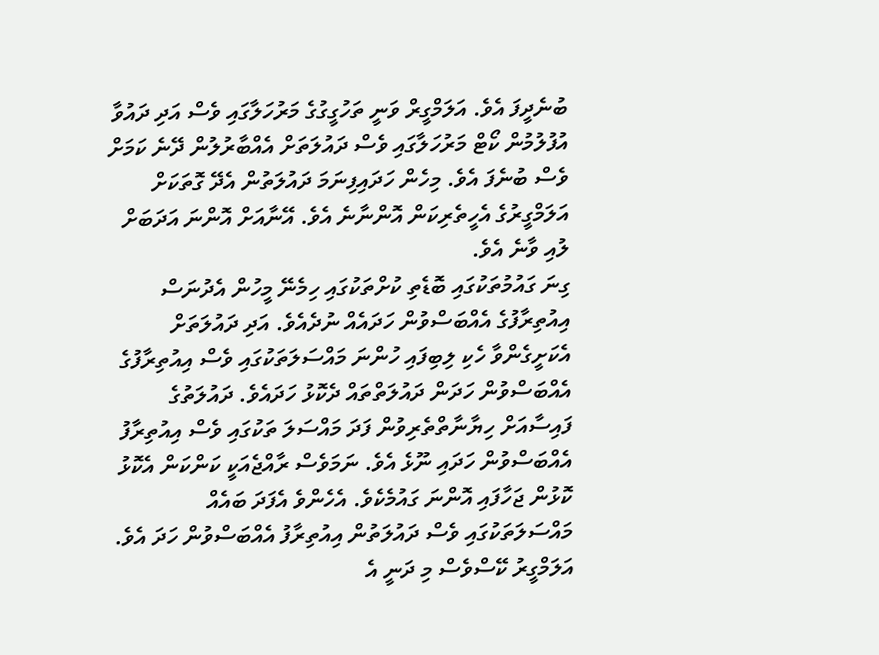ބުނެދީފަ އެވެ. އަލަމްގީރް ވަނީ ތަހުގީގުގެ މަރުހަލާގައި ވެސް އަދި ދައުވާ އުފުލުމުން ކޯޓް މަރުހަލާގައި ވެސް ދައުލަތަށް އެއްބާރުލުން ދޭނެ ކަމަށް ވެސް ބުނެފަ އެވެ. މިހެން ހަދައިފިނަމަ ދައުލަތުން އެދޭ ގޮތަކަށް އަލަމްގީރުގެ އެހީތެރިކަން އޮންނާނެ އެވެ. އޭނާއަށް އޮންނަ އަދަބަށް ލުއި ވާނެ އެވެ.
ގިނަ ގައުމުތަކުގައި ބޮޑެތި ކުށްތަކުގައި ހިމެނޭ މީހުން އެދުނަސް އިއުތިރާފުގެ އެއްބަސްވުން ހަދައެއް ނުދެއެވެ. އަދި ދައުލަތަށް އެކަށީގެންވާ ހެކި ލިބިފައި ހުންނަ މައްސަލަތަކުގައި ވެސް އިއުތިރާފުގެ އެއްބަސްވުން ހަދަން ދައުލަތްތައް ދެކޮޅު ހަދައެވެ. ދައުލަތުގެ ފައިސާއަށް ހިޔާނާތްތެރިވުން ފަދަ މައްސަލަ ތަކުގައި ވެސް އިއުތިރާފު އެއްބަސްވުން ހަދައި ނޫޅެ އެވެ. ނަމަވެސް ރާއްޖެއަކީ ކަންކަން އެކޮޅު ކޮޅުން ޖަހާފައި އޮންނަ ގައުމެކެވެ. އެހެންވެ އެފަދަ ބައެއް މައްސަލަތަކުގައި ވެސް ދައުލަތުން އިއުތިރާފު އެއްބަސްވުން ހަދަ އެވެ. އަލަމްގީރު ކޭސްވެސް މި ދަނީ އެ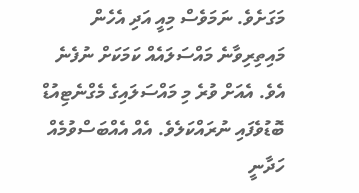މަގަށެވެ. ނަމަވެސް މިއީ އަދި އެހެން މައިތިރިވާނެ މައްސަލައެއް ކަމަކަށް ނުފެނެ އެވެ. އެއަށް ވުރެ މި މައްސަލައިގެ މެގްނެޓިއުޑް ބޮޑުވެފައި ނުރައްކަލެވެ. އެއް އެއްބަސްވުމެއް ހަދާނީ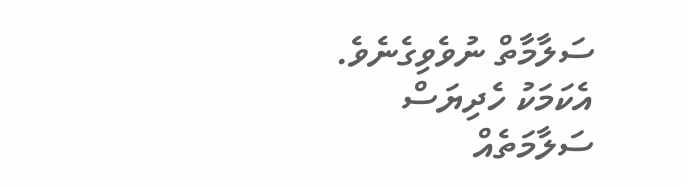ސަލާމާތް ނުވެވިގެނެވެ. އެކަމަކު ހެދިޔަސް ސަލާމަތެއް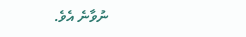ނުވާނެ އެވެ.